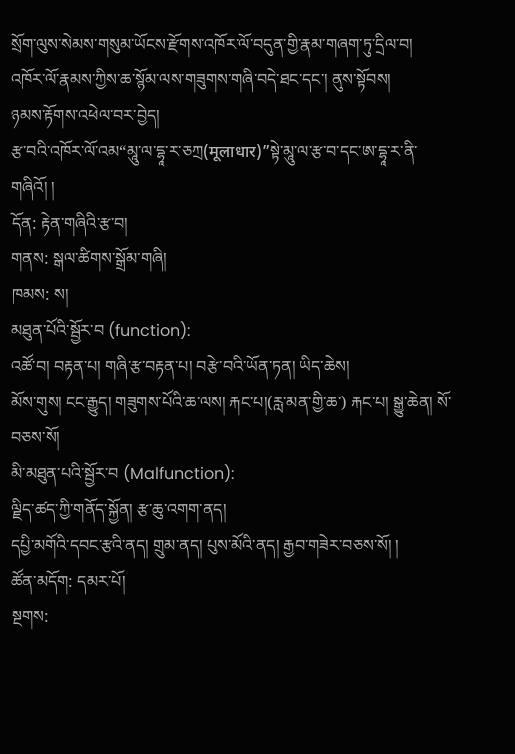སྲོག་ལུས་སེམས་གསུམ་ཡོངས་རྫོགས་འཁོར་ལོ་བདུན་གྱི་རྣམ་གཞག་ཏུ་དྲིལ་བ།
འཁོར་ལོ་རྣམས་ཀྱིས་ཆ་སྙོམ་ལས་གཟུགས་གཞི་བདེ་ཐང་དང་། ནུས་སྟོབས།
ཉམས་རྟོགས་འཕེལ་བར་བྱེད།
རྩ་བའི་འཁོར་ལོ་འམ“མཱུ་ལ་དྷཱ་ར་ཅཀྲ(मूलाधार)”སྟེ་མཱུ་ལ་རྩ་བ་དང་ཨ་དྷཱ་ར་ནི་གཞིའོ། །
དོན: རྟེན་གཞིའི་རྩ་བ།
གནས: སྒལ་ཚིགས་སྒྲོམ་གཞི།
ཁམས: ས།
མཐུན་པོའི་སྦྱོར་བ (function):
འཚོ་བ། བརྟན་པ། གཞི་རྩ་བརྟན་པ། བརྩེ་བའི་ཡོན་ཏན། ཡིད་ཆེས།
མོས་གུས། ངང་རྒྱུད། གཟུགས་པོའི་ཆ་ལས། རྐང་པ།(རླ་མན་གྱི་ཆ་) རྐང་པ། སྒྱུ་ཆེན། སོ་བཅས་སོ།
མི་མཐུན་པའི་སྦྱོར་བ (Malfunction):
ལྗིད་ཚད་ཀྱི་གནོད་སྐྱོན། རྩ་ཆུ་འགག་ནད།
དཔྱི་མགོའི་དབང་རྩའི་ནད། གྲུམ་ནད། པུས་མོའི་ནད། རྒྱབ་གཟེར་བཅས་སོ། །
ཚོན་མདོག: དམར་པོ།
སྔགས: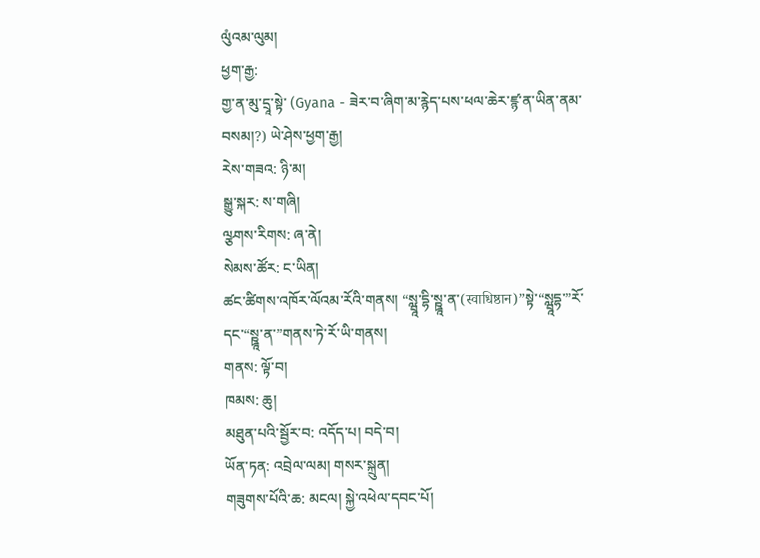ལུཾའམ་ལུམ།
ཕྱག་རྒྱ:
གྱ་ན་མུ་དྲཱ་སྟེ་ (Gyana - ཟེར་བ་ཞིག་མ་རྙེད་པས་ཕལ་ཆེར་ཛྙ་ན་ཡིན་ནམ་བསམ།?) ཡེ་ཤེས་ཕྱག་རྒྱ།
རེས་གཟའ: ཉི་མ།
སྒྱུ་སྐར: ས་གཞི།
ལྩགས་རིགས: ཞ་ནེ།
སེམས་ཚོར: ང་ཡིན།
ཚང་ཚིགས་འཁོར་ལོའམ་རོའི་གནས། “སྺཱ་དྷི་སྛཱ་ན་(स्वाधिष्ठान)”སྟེ་“སྺཱདྷ་”རོ་དང་“སྛཱ་ན་”གནས་ཏེ་རོ་ཡི་གནས།
གནས: ལྟོ་བ།
ཁམས: ཆུ།
མཐུན་པའི་སྦྱོར་བ: འདོད་པ། བདེ་བ།
ཡོན་ཏན: འབྲེལ་ལམ། གསར་སྐྲུན།
གཟུགས་པོའི་ཆ: མངལ། སྐྱེ་འཕེལ་དབང་པོ།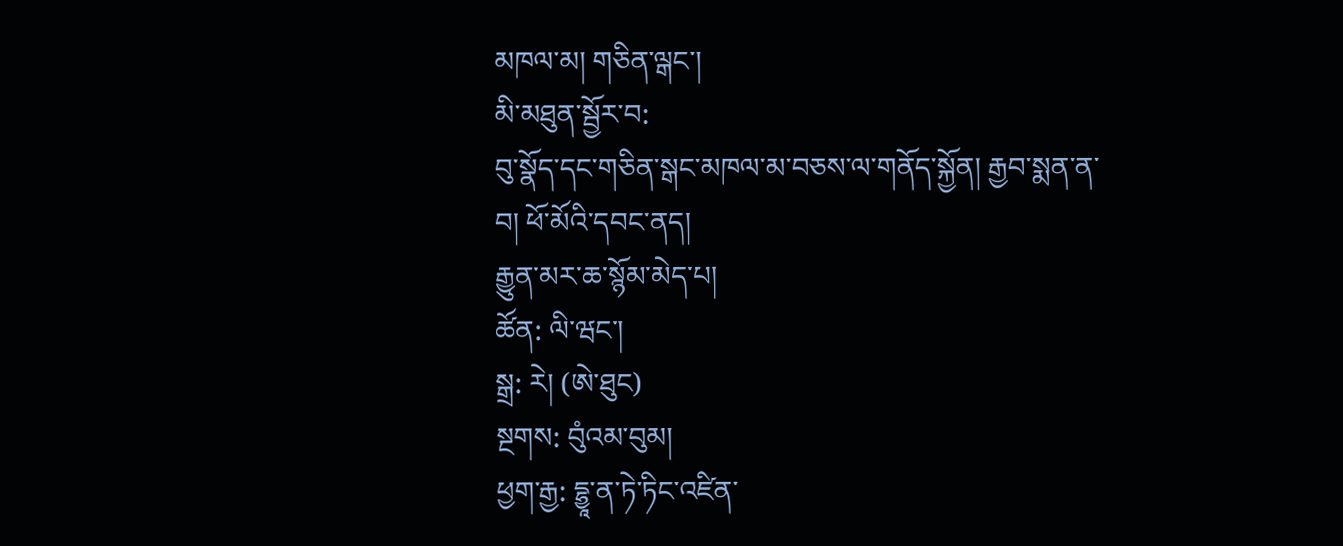མཁལ་མ། གཅིན་ལྒང་།
མི་མཐུན་སྦྱོར་བ:
བུ་སྣོད་དང་གཅིན་སྒང་མཁལ་མ་བཅས་ལ་གནོད་སྐྱོན། རྒྱབ་སྨན་ན་བ། ཕོ་མོའི་དབང་ནད།
རྒྱུན་མར་ཆ་སྙོམ་མེད་པ།
ཚོན: ལི་ཝང་།
སྒྲ: རེ། (ཨེ་ཐུང)
སྔགས: བུཾའམ་བུམ།
ཕྱག་རྒྱ: དྷྱཱ་ན་ཏེ་ཏིང་འཛིན་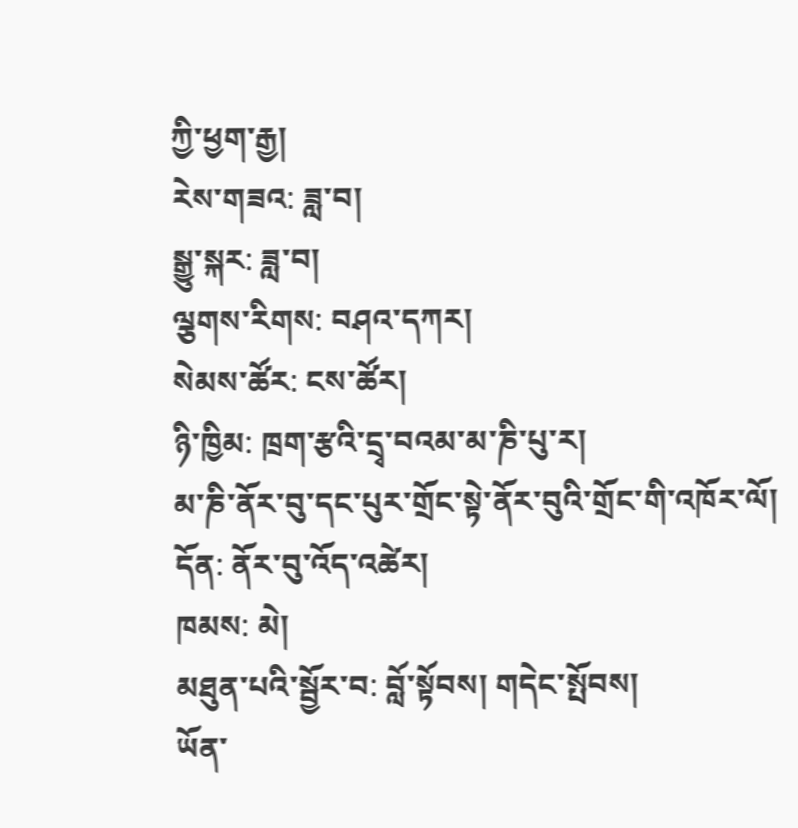ཀྱི་ཕྱག་རྒྱ།
རེས་གཟའ: ཟླ་བ།
སྒྱུ་སྐར: ཟླ་བ།
ལྕགས་རིགས: བཤའ་དཀར།
སེམས་ཚོར: ངས་ཚོར།
ཉི་ཁྱིམ: ཁྲག་རྩའི་དྲྭ་བའམ་མ་ཎི་པུ་ར།
མ་ཎི་ནོར་བུ་དང་པུར་གྲོང་སྟེ་ནོར་བུའི་གྲོང་གི་འཁོར་ལོ།
དོན: ནོར་བུ་འོད་འཚེར།
ཁམས: མེ།
མཐུན་པའི་སྦྱོར་བ: བློ་སྟོབས། གདེང་སྤོབས།
ཡོན་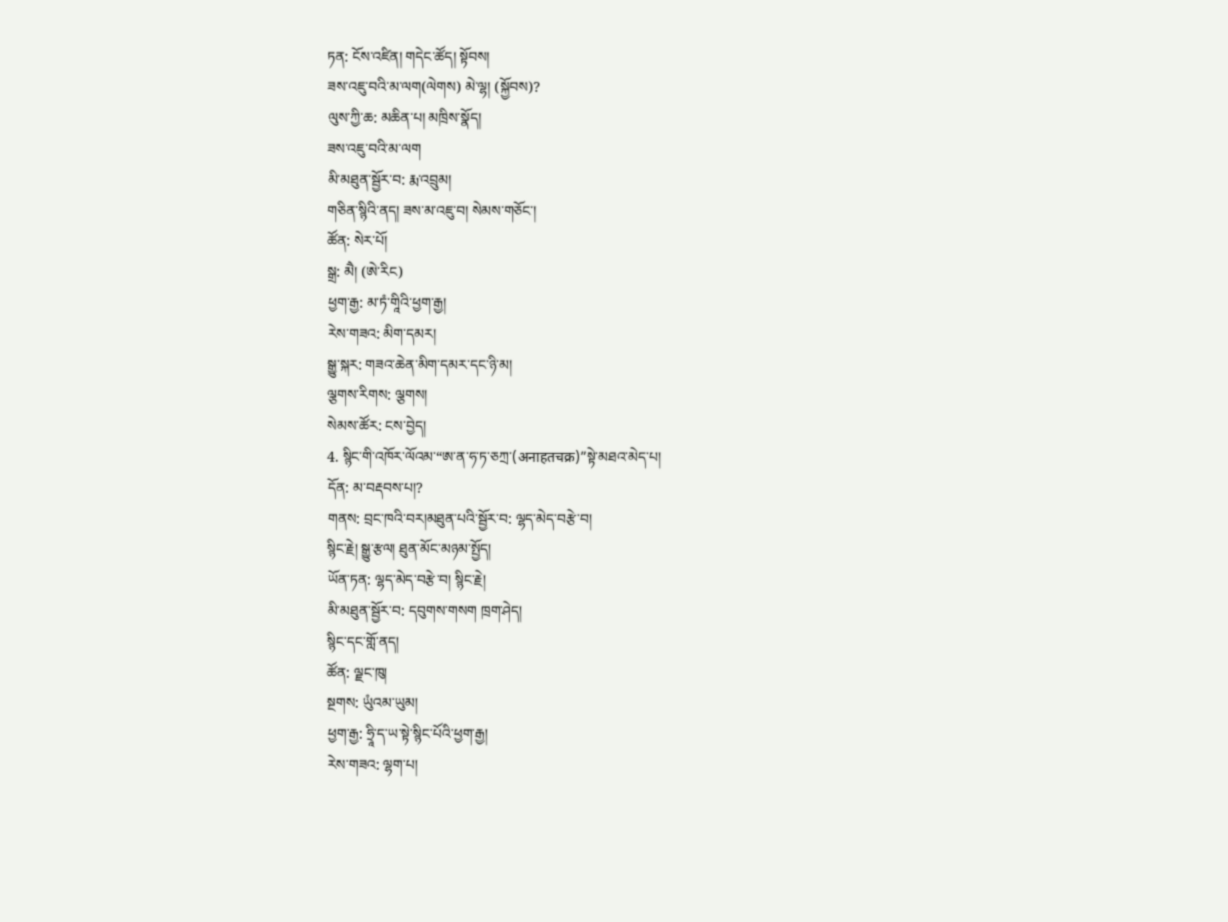ཏན: ངོས་འཛིན། གདེང་ཚོད། སྟོབས།
ཟས་འཇུ་བའི་མ་ལག(ལེགས) མེ་ལྷ། (སྐྱོབས)?
ལུས་ཀྱི་ཆ: མཆིན་པ། མཁྲིས་སྣོད།
ཟས་འཇུ་བའི་མ་ལག
མི་མཐུན་སྦྱོར་བ: རྨ་འབྲུམ།
གཅིན་སྙིའི་ནད། ཟས་མ་འཇུ་བ། སེམས་གཅོང་།
ཚོན: སེར་པོ།
སྒྲ: མཻ། (ཨེ་རིང)
ཕྱག་རྒྱ: མ་ཏཾ་གཱིའི་ཕྱག་རྒྱ།
རེས་གཟའ: མིག་དམར།
སྒྱུ་སྐར: གཟའ་ཆེན་མིག་དམར་དང་ཉི་མ།
ལྕགས་རིགས: ལྕགས།
སེམས་ཚོར: ངས་བྱེད།
4. སྙིང་གི་འཁོར་ལོའམ་“ཨ་ན་ཧ་ཏ་ཅཀྲ་(अनाहतचक्र)”སྟེ་མཐའ་མེད་པ།
དོན: མ་བརྡབས་པ།?
གནས: བྲང་ཁའི་བར།མཐུན་པའི་སྦྱོར་བ: ལྷད་མེད་བརྩེ་བ།
སྙིང་རྗེ། སྒྱུ་རྩལ། ཐུན་མོང་མཉམ་སྤྱོད།
ཡོན་ཏན: ལྷད་མེད་བརྩེ་བ། སྙིང་རྗེ།
མི་མཐུན་སྦྱོར་བ: དབུགས་གསག ཁྲག་ཤེད།
སྙིང་དང་གློ་ནད།
ཚོན: ལྗང་ཁུ།
སྔགས: ཡུཾའམ་ཡུམ།
ཕྱག་རྒྱ: ཧྲཱི་ད་ཡ་སྟེ་སྙིང་པོའི་ཕྱག་རྒྱ།
རེས་གཟའ: ལྷག་པ།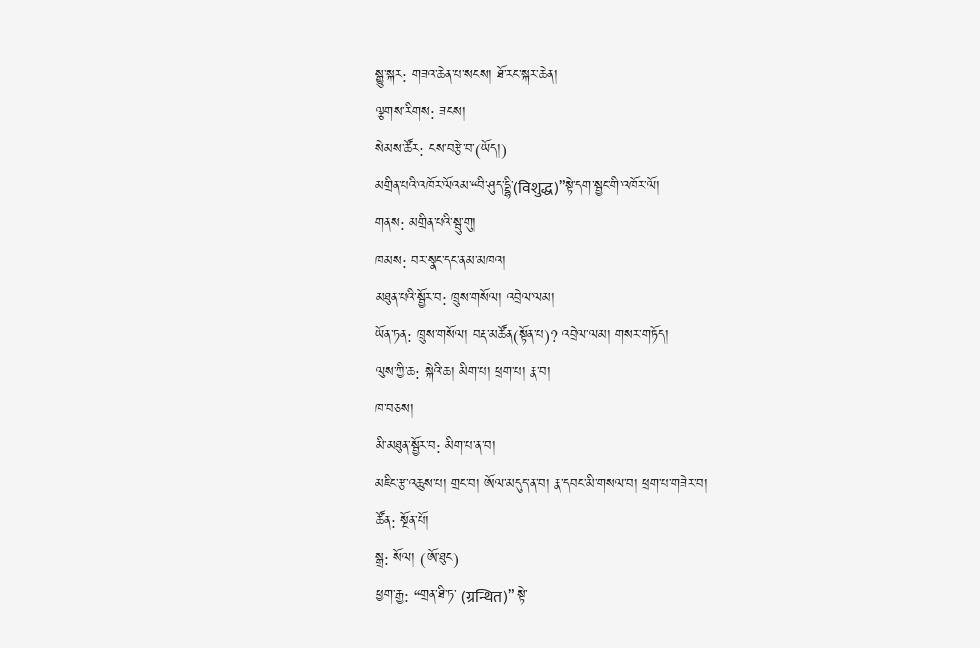སྒྱུ་སྐར: གཟའ་ཆེན་པ་སངས། ཐོ་རང་སྐར་ཆེན།
ལྕགས་རིགས: ཟངས།
སེམས་ཚོར: ངས་བརྩེ་བ་(ཡོད།)
མགྲིན་པའི་འཁོར་ལོའམ་“བི་ཤུད་དྡྷི་(विशुद्ध)”སྟེ་དག་སྦྱང་གི་འཁོར་ལོ།
གནས: མགྲིན་པའི་སྦུ་གུ།
ཁམས: བར་སྣང་དང་ནམ་མཁའ།
མཐུན་པའི་སྦྱོར་བ: ཁྲུས་གསོལ། འབྲེལ་ལམ།
ཡོན་ཏན: ཁྲུས་གསོལ། བརྡ་མཚོན(སྟོན་པ)? འབྲེལ་ལམ། གསར་གཏོད།
ལུས་ཀྱི་ཆ: སྐེའི་ཆ། མིག་པ། ཕྲག་པ། རྣ་བ།
ཁ་བཅས།
མི་མཐུན་སྦྱོར་བ: མིག་པ་ན་བ།
མཇིང་རྩ་འཆུས་པ། གྲང་བ། ཨོལ་མདུད་ན་བ། རྣ་དབང་མི་གསལ་བ། ཕྲག་པ་གཟེར་བ།
ཚོན: སྔོན་པོ།
སྒྲ: སོལ། (ཨོ་ཐུང)
ཕྱག་རྒྱ: “གྲན་ཐི་ཏ་ (ग्रन्थित)” སྟེ་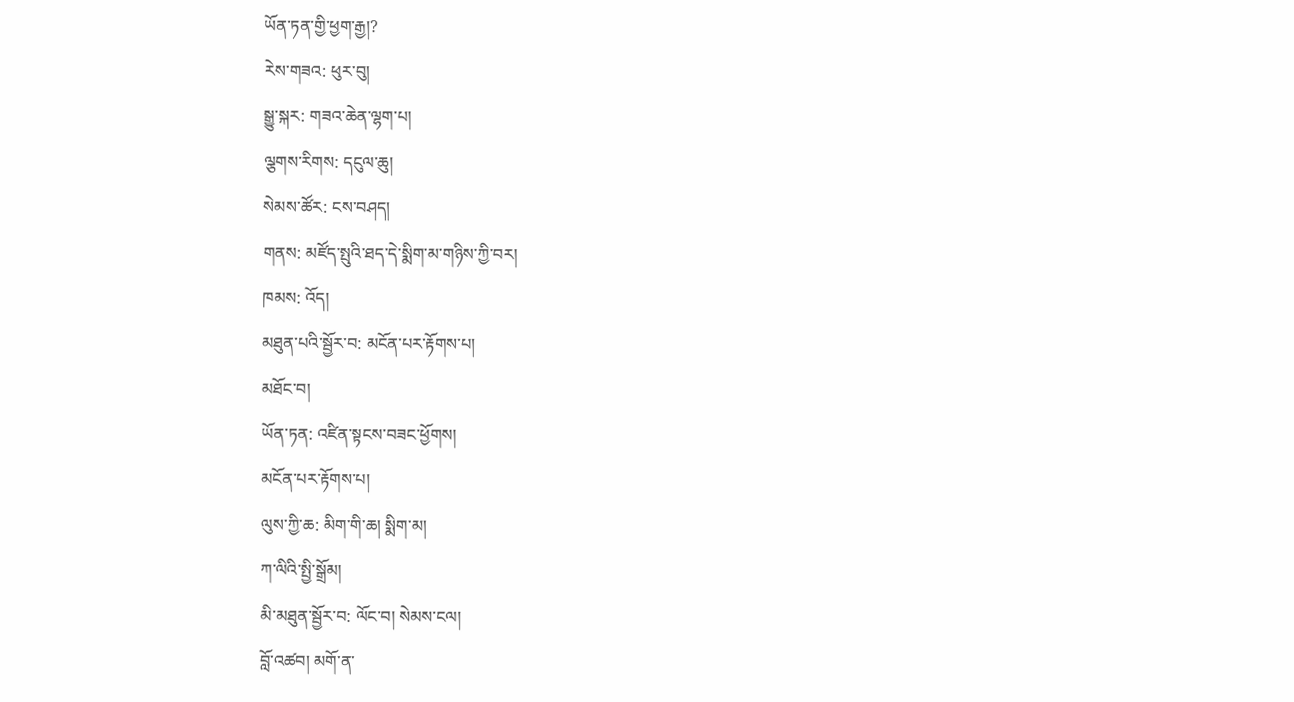ཡོན་ཏན་གྱི་ཕྱག་རྒྱ།?
རེས་གཟའ: ཕུར་བུ།
སྒྱུ་སྐར: གཟའ་ཆེན་ལྷག་པ།
ལྕགས་རིགས: དངུལ་ཆུ།
སེམས་ཚོར: ངས་བཤད།
གནས: མཛོད་སྤུའི་ཐད་དེ་སྨིག་མ་གཉིས་ཀྱི་བར།
ཁམས: འོད།
མཐུན་པའི་སྦྱོར་བ: མངོན་པར་རྟོགས་པ།
མཐོང་བ།
ཡོན་ཏན: འཛིན་སྟངས་བཟང་ཕྱོགས།
མངོན་པར་རྟོགས་པ།
ལུས་ཀྱི་ཆ: མིག་གི་ཆ། སྨིག་མ།
ཀ་ལིའི་སྤྱི་སྒྲོམ།
མི་མཐུན་སྦྱོར་བ: ལོང་བ། སེམས་ངལ།
བློ་འཚབ། མགོ་ན་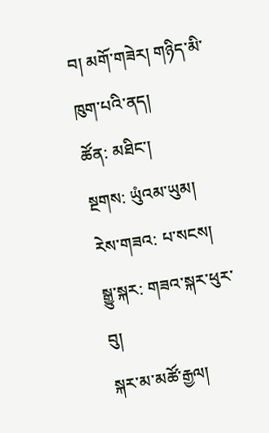བ། མགོ་གཟེར། གཉིད་མི་ཁུག་པའི་ནད།
ཚོན: མཐིང་།
སྔགས: ཡུཾའམ་ཡུམ།
རེས་གཟའ: པ་སངས།
སྒྱུ་སྐར: གཟའ་སྐར་ཕུར་བུ།
སྐར་མ་མཚོ་རྒྱལ།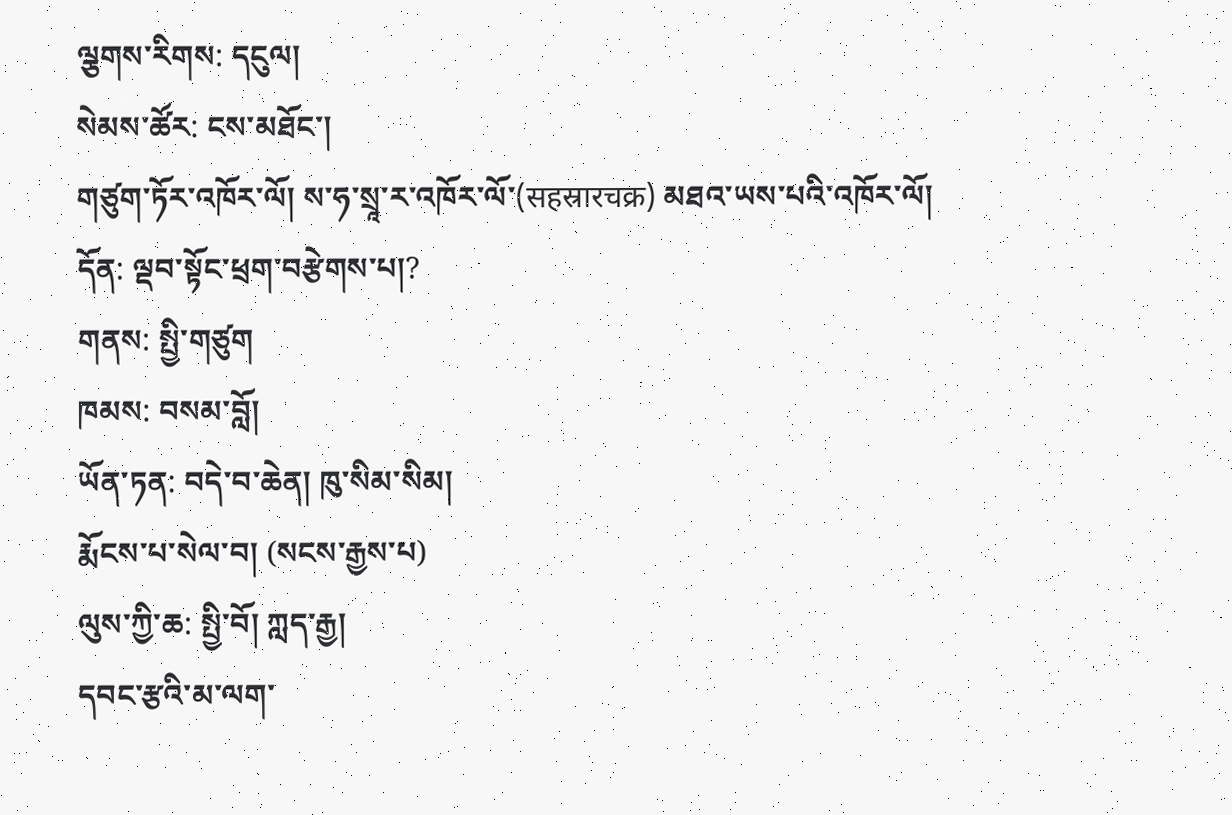ལྕགས་རིགས: དངུལ།
སེམས་ཚོར: ངས་མཐོང་།
གཙུག་ཏོར་འཁོར་ལོ། ས་ཧ་སྲཱ་ར་འཁོར་ལོ་(सहस्रारचक्र) མཐའ་ཡས་པའི་འཁོར་ལོ།
དོན: ལྡབ་སྟོང་ཕྲག་བརྩེགས་པ།?
གནས: སྤྱི་གཙུག
ཁམས: བསམ་བློ།
ཡོན་ཏན: བདེ་བ་ཆེན། ཁུ་སིམ་སིམ།
རྨོངས་པ་སེལ་བ། (སངས་རྒྱས་པ)
ལུས་ཀྱི་ཆ: སྤྱི་བོ། ཀླད་རྒྱ།
དབང་རྩའི་མ་ལག་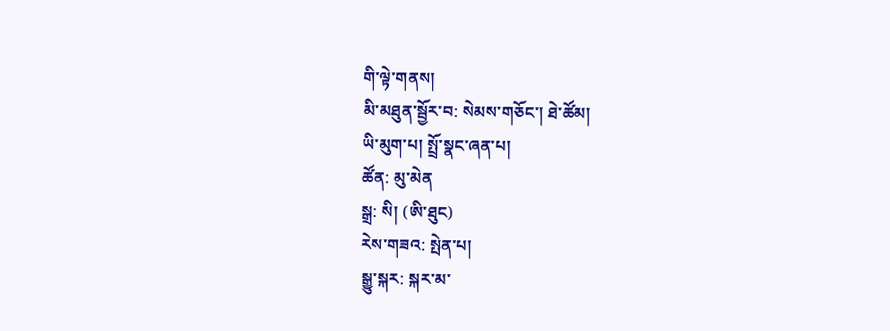གི་ལྟེ་གནས།
མི་མཐུན་སྦྱོར་བ: སེམས་གཅོང་། ཐེ་ཚོམ།
ཡི་མུག་པ། སྤྲོ་སྣང་ཞན་པ།
ཚོན: མུ་མེན
སྒྲ: སི། (ཨི་ཐུང)
རེས་གཟའ: སྤེན་པ།
སྒྱུ་སྐར: སྐར་མ་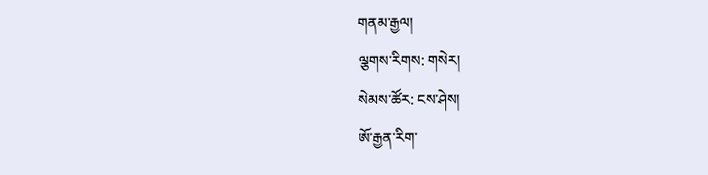གནམ་རྒྱལ།
ལྕགས་རིགས: གསེར།
སེམས་ཚོར: ངས་ཤེས།
ཨོ་རྒྱན་རིག་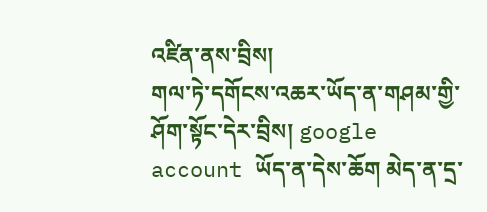འཛིན་ནས་བྲིས།
གལ་ཏེ་དགོངས་འཆར་ཡོད་ན་གཤམ་གྱི་ཤོག་སྟོང་དེར་བྲིས། google account ཡོད་ན་དེས་ཆོག མེད་ན་དྲ་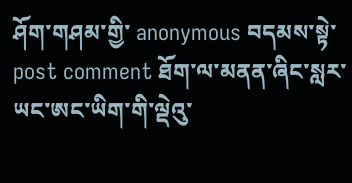ཤོག་གཤམ་གྱི་ anonymous བདམས་སྟེ་ post comment ཐོག་ལ་མནན་ཞིང་སླར་ཡང་ཨང་ཡིག་གི་ལྡེའུ་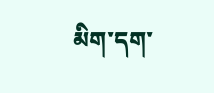མིག་དག་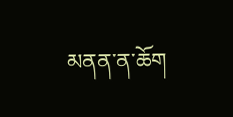མནན་ན་ཆོག